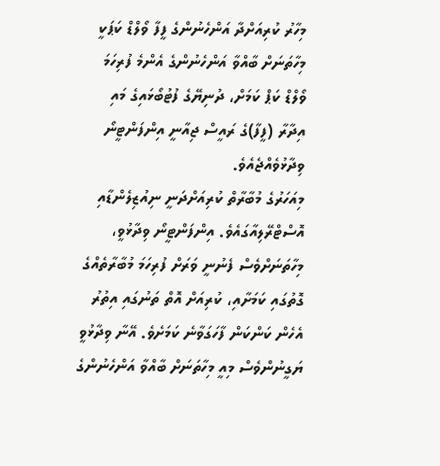މިހާރު ކުރިއަށްދާ އަންހެނުންގެ ފީފާ ވޯލްޑް ކަޕަކީ މިހާތަނަށް ބާއްވާ އަންހެނުންގެ އެންމެ ފުރިހަމަ ވޯލްޑް ކަޕް ކަމަށް، ދުނިޔޭގެ ފުޓުބޯޅައިގެ މައި އިދާރާ (ފީފާ)ގެ ރައީސް ޖިއާނީ އިންފަންޓީނޯ ވިދާޅުވެއްޖެއެވެ.
މިއަހަރުގެ މުބާރާތް ކުރިއަށްދަނީ ނިއުޒިލެންޑާއި އޮސްޓްރޭލިއާގައެވެ. އިންފަންޓީނޯ ވިދާޅުވީ، މިހާތަނަށްވެސް ފެނުނީ ވަރަށް ފުރިހަމަ މުބާރާތެއްގެ ގޮތުގައި ކަމަށާއި، ކުރިއަށް އޮތް ތަނުގައި އިތުރު އެހެން ކަންކަން ފާހަގަވާނެ ކަމަށެވެ. އޭނާ ވިދާޅުވީ ޔަގީނުންވެސް މިއީ މިހާތަނަށް ބާއްވާ އަންހެނުންގެ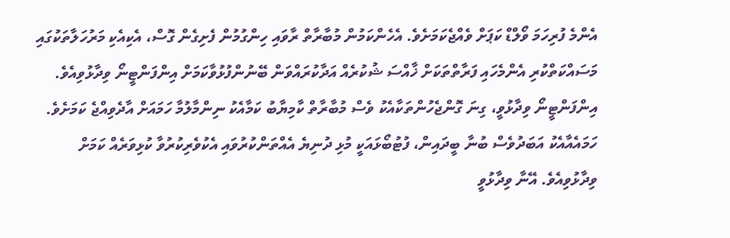އެންމެ ފުރިހަމަ ވޯލްޑް ކަޕަށް ވެއްޖެކަމަށެވެ. އެހެންކަމުން މުބާރާތް ރާވައި ހިންގުމުން ފެށިގެން ގޮސް، އެކިއެކި މަރުހަލާތަކުގައި މަސައްކަތްކުރި އެންމެހައި ފަރާތްތަކަށް ޚާއްސަ ޝުކުރެއް އަދާކުރައްވަން ބޭނުންފުޅުވާކަމަށް އިންފަންޓީނޯ ވިދާޅުވިއެވެ.
އިންފަންޓީނޯ ވިދާޅުވީ، ގިނަ ގޮންޖެހުންތަކާއެކު ވެސް މުބާރާތް ކާމިޔާބު ކަމާއެކު ނިންމާލުމާ ހަމައަށް އާދެވިއްޖެ ކަމަށެވެ. ހަމައެއާއެކު އަބަދުވެސް ބުނާ ބީދައިން، ފުޓުބޯޅައަކީ މުޅި ދުނިޔެ އެއްތަންކުރުވައި އެކުވެރިކުރުވާ ކުޅިވަރެއް ކަމަށް ވިދާޅުވިއެވެ. އޭނާ ވިދާޅުވީ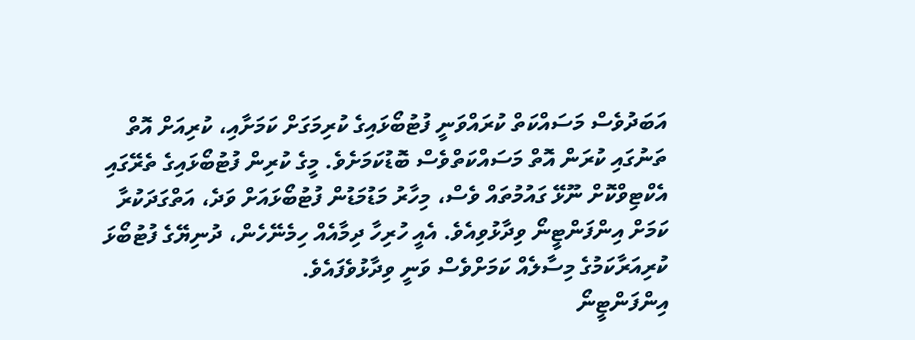އަބަދުވެސް މަސައްކަތް ކުރައްވަނީ ފުޓުބޯޅައިގެ ކުރިމަގަށް ކަމަށާއި، ކުރިއަށް އޮތް ތަނުގައި ކުރަން އޮތް މަސައްކަތްވެސް ބޮޑުކަމަށެވެ. މީގެ ކުރިން ފުޓުބޯޅައިގެ ތެރޭގައި އެކްޓިވްކޮށް ނޫޅޭ ގައުމުތައް ވެސް، މިހާރު މަޑުމަޑުން ފުޓުބޯޅައަށް ވަދެ، އަތްގަދަކުރާ ކަމަށް އިންފަންޓީނޯ ވިދާޅުވިއެވެ. އެއީ ހުރިހާ ދިމާއެއް ހިމެނޭހެން، ދުނިޔޭގެ ފުޓުބޯޅަ ކުރިއަރާކަމުގެ މިސާލެއް ކަމަށްވެސް ވަނީ ވިދާޅުވެފައެވެ.
އިންފަންޓީނޯ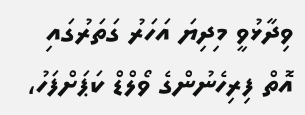ވިދާޅުވީ މިދިޔަ އަހަރު ގަތަރުގައި އޮތް ފިރިހެނުންގެ ވޯލްޑް ކަޕަށްފަހު،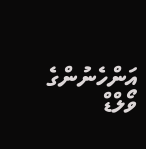އަންހެނުންގެ ވޯލްޑް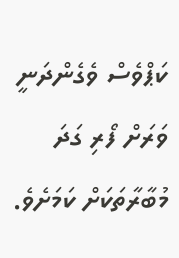ކަޕްވެސް ވެގެންދަނީ ވަރަށް ފޯރި ގަދަ މުބާރާތަކަށް ކަމަށެވެ.